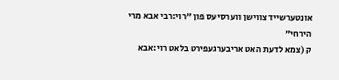אונטערשייד צווישן ווערסיעס פון "רוי:רבי אבא מרי הירחי"
ק (צמא לדעת האט אריבערגעפירט בלאט רוי:אבא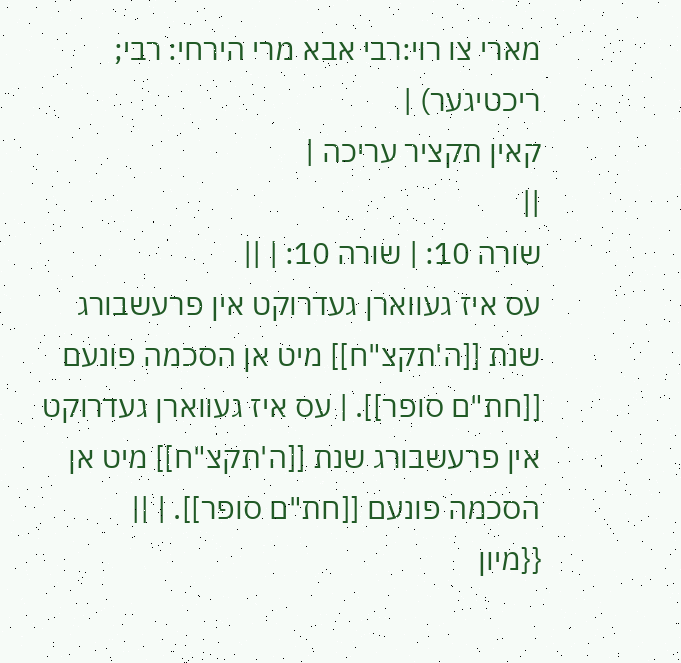מארי צו רוי:רבי אבא מרי הירחי: רבי; ריכטיגער) |
קאין תקציר עריכה |
||
שורה 10: | שורה 10: | ||
עס איז געווארן געדרוקט אין פרעשבורג שנת [[ה'תקצ"ח]] מיט אן הסכמה פונעם [[חת"ם סופר]]. | עס איז געווארן געדרוקט אין פרעשבורג שנת [[ה'תקצ"ח]] מיט אן הסכמה פונעם [[חת"ם סופר]]. | ||
{{מיון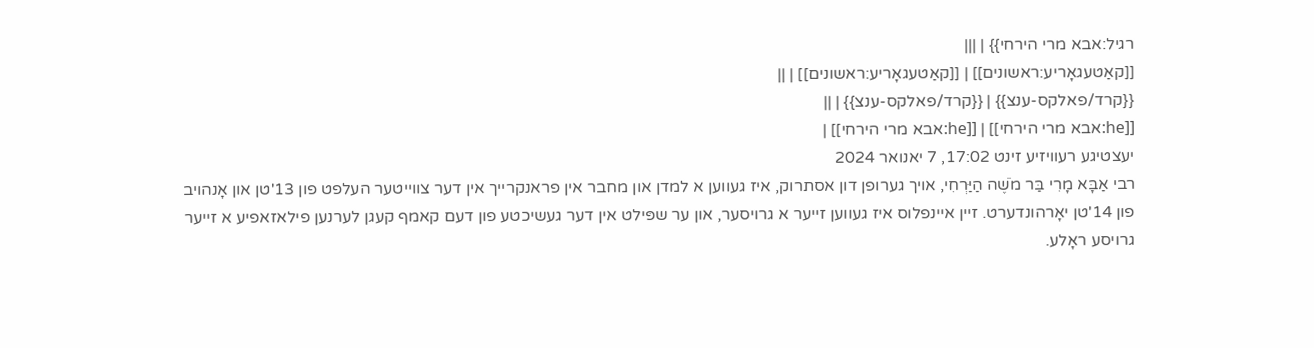רגיל:אבא מרי הירחי}} | |||
[[קאַטעגאָריע:ראשונים]] | [[קאַטעגאָריע:ראשונים]] | ||
{{קרד/פאלקס-ענצ}} | {{קרד/פאלקס-ענצ}} | ||
[[he:אבא מרי הירחי]] | [[he:אבא מרי הירחי]] |
יעצטיגע רעוויזיע זינט 17:02, 7 יאנואר 2024
רבי אַבָּא מָרִי בַּר מֹשֶׁה הַיַּרְחִי, אויך גערופן דון אסתרוק, איז געווען א למדן און מחבר אין פראנקרייך אין דער צווייטער העלפט פון 13'טן און אָנהויב פון 14'טן יאָרהונדערט. זיין איינפלוס איז געווען זייער א גרויסער, און ער שפּילט אין דער געשיכטע פון דעם קאמף קעגן לערנען פילאזאפיע א זייער גרויסע ראָלע.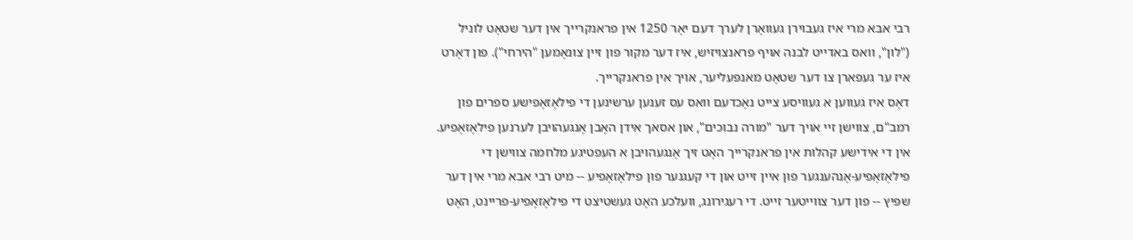רבי אבא מרי איז געבוירן געוואָרן לערך דעם יאָר 1250 אין פראנקרייך אין דער שטאָט לוניל ("לון", וואס באדייט לבנה אויף פראנצויזיש, איז דער מקור פון זיין צונאָמען "הירחי"). פון דאָרט איז ער געפארן צו דער שטאָט מאנפּעליער, אויך אין פראנקרייך.
דאָס איז געווען א געוויסע צייט נאָכדעם וואס עס זענען ערשינען די פילאָזאָפישע ספרים פון רמב"ם, צווישן זיי אויך דער "מורה נבוכים", און אסאך אידן האָבן אָנגעהויבן לערנען פילאָזאָפיע. אין די אידישע קהלות אין פראנקרייך האָט זיך אָנגעהויבן א העפטיגע מלחמה צווישן די פילאָזאָפיע-אָנהענגער פון איין זייט און די קעגנער פון פילאָזאָפיע -- מיט רבי אבא מרי אין דער שפּיץ -- פון דער צווייטער זייט. די רעגירונג, וועלכע האָט געשטיצט די פילאָזאָפיע-פריינט, האָט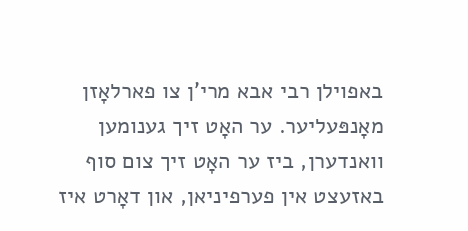באפוילן רבי אבא מרי'ן צו פארלאָזן מאָנפּעליער. ער האָט זיך גענומען וואנדערן, ביז ער האָט זיך צום סוף באזעצט אין פערפיניאן, און דאָרט איז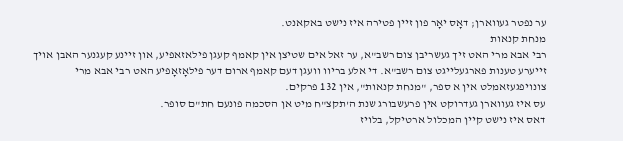ער נפטר געווארן; דאָס יאָר פון זיין פטירה איז נישט באקאנט.
מנחת קנאות
רבי אבא מרי האט זיך געשריבן צום רשב"א, ער זאל אים שטיצן אין קאמף קעגן פילאזאפיע, און זיינע קעגנער האבן אויך זייערע טענות פארגעלייגט צום רשב"א. די אלע בריוו וועגן דעם קאמף ארום דער פילאָזאָפיע האט רבי אבא מרי צונויפגעזאמלט אין א ספר, "מנחת קנאות", אין 132 פרקים.
עס איז געווארן געדרוקט אין פרעשבורג שנת ה'תקצ"ח מיט אן הסכמה פונעם חת"ם סופר.
דאס איז נישט קיין המכלול ארטיקל, בלויז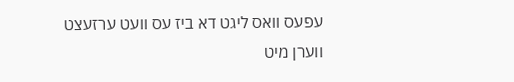עפעס וואס ליגט דא ביז עס וועט ערזעצט ווערן מיט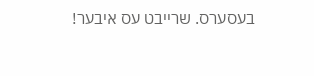בעסערס. שרייבט עס איבער!